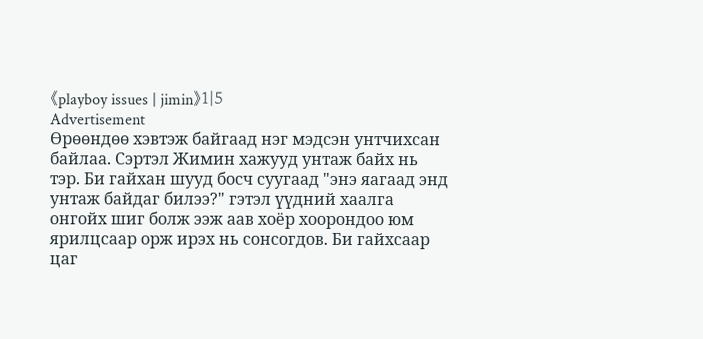《playboy issues | jimin》1|5
Advertisement
Өрөөндөө хэвтэж байгаад нэг мэдсэн унтчихсан байлаа. Сэртэл Жимин хажууд унтаж байх нь тэр. Би гайхан шууд босч суугаад "энэ яагаад энд унтаж байдаг билээ?" гэтэл үүдний хаалга онгойх шиг болж ээж аав хоёр хоорондоо юм ярилцсаар орж ирэх нь сонсогдов. Би гайхсаар цаг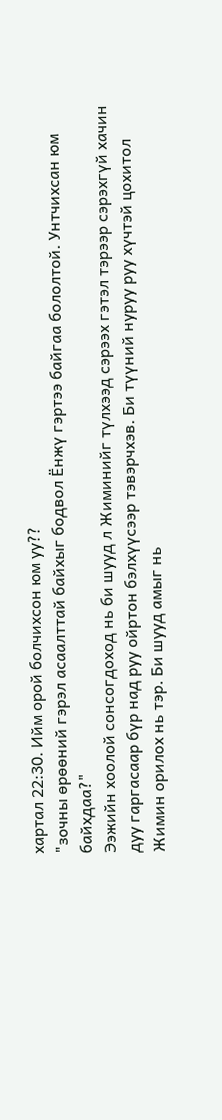хартал 22:30. Ийм орой болчихсон юм уу??
"зочны өрөөний гэрэл асаалттай байхыг бодвол Ёнжү гэртээ байгаа бололтой. Унтчихсан юм байхдаа?"
Ээжийн хоолой сонсогдоход нь би шууд л Жиминийг түлхээд сэрээх гэтэл тэрээр сэрэхгүй хачин дуу гаргасаар бүр над руу ойртон бэлхүүсээр тэвэрчхэв. Би түүний нуруу руу хүчтэй цохитол Жимин орилох нь тэр. Би шууд амыг нь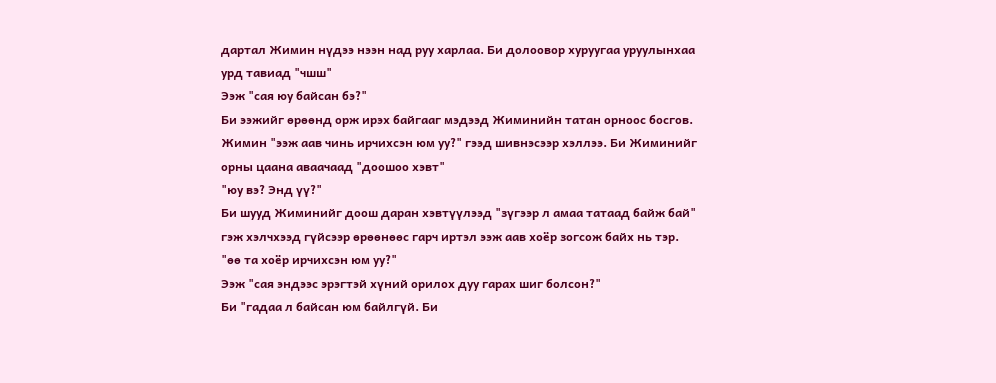дартал Жимин нүдээ нээн над руу харлаа. Би долоовор хуруугаа уруулынхаа урд тавиад "чшш"
Ээж "сая юу байсан бэ?"
Би ээжийг өрөөнд орж ирэх байгааг мэдээд Жиминийн татан орноос босгов.
Жимин "ээж аав чинь ирчихсэн юм уу?" гээд шивнэсээр хэллээ. Би Жиминийг орны цаана аваачаад "доошоо хэвт"
"юу вэ? Энд үү?"
Би шууд Жиминийг доош даран хэвтүүлээд "зүгээр л амаа татаад байж бай" гэж хэлчхээд гүйсээр өрөөнөөс гарч иртэл ээж аав хоёр зогсож байх нь тэр.
"өө та хоёр ирчихсэн юм уу?"
Ээж "сая эндээс эрэгтэй хүний орилох дуу гарах шиг болсон?"
Би "гадаа л байсан юм байлгүй. Би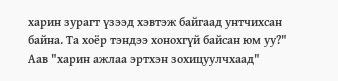харин зурагт үзээд хэвтэж байгаад унтчихсан байна. Та хоёр тэндээ хонохгүй байсан юм уу?"
Аав "харин ажлаа эртхэн зохицуулчхаад"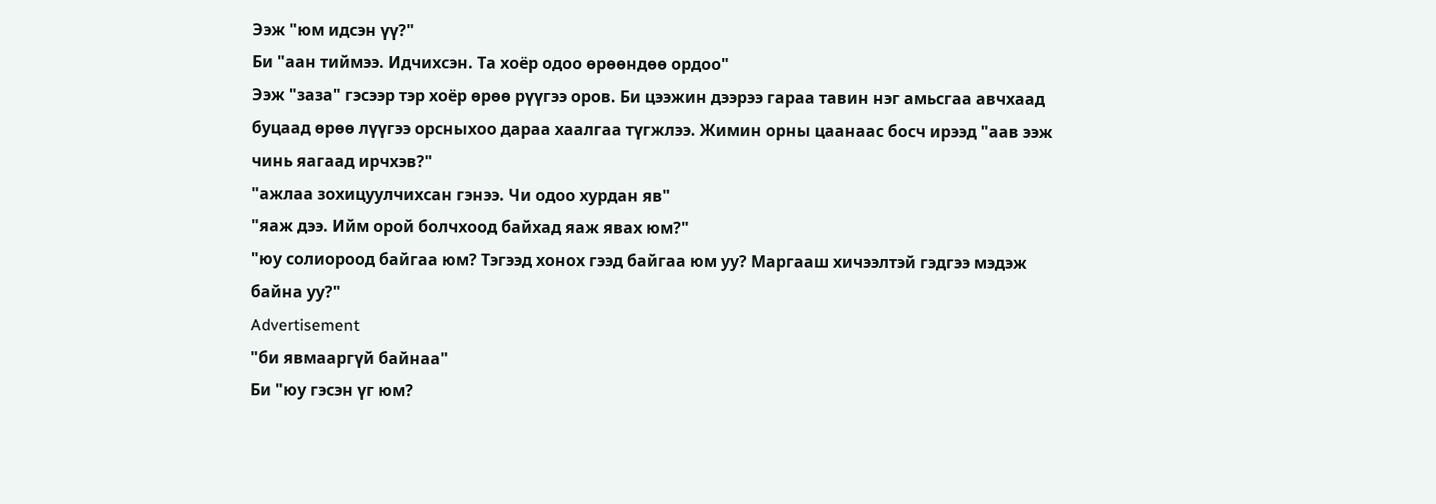Ээж "юм идсэн үү?"
Би "аан тиймээ. Идчихсэн. Та хоёр одоо өрөөндөө ордоо"
Ээж "заза" гэсээр тэр хоёр өрөө рүүгээ оров. Би цээжин дээрээ гараа тавин нэг амьсгаа авчхаад буцаад өрөө лүүгээ орсныхоо дараа хаалгаа түгжлээ. Жимин орны цаанаас босч ирээд "аав ээж чинь яагаад ирчхэв?"
"ажлаа зохицуулчихсан гэнээ. Чи одоо хурдан яв"
"яаж дээ. Ийм орой болчхоод байхад яаж явах юм?"
"юу солиороод байгаа юм? Тэгээд хонох гээд байгаа юм уу? Маргааш хичээлтэй гэдгээ мэдэж байна уу?"
Advertisement
"би явмааргүй байнаа"
Би "юу гэсэн үг юм?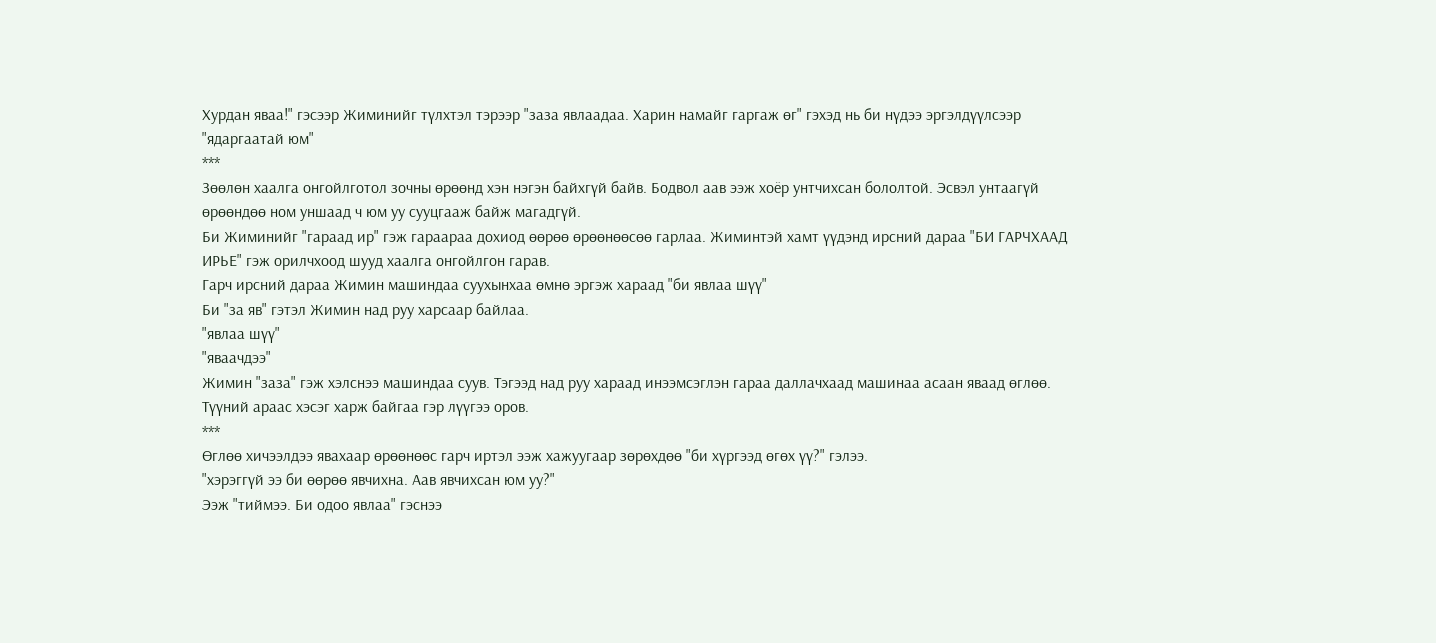Хурдан яваа!" гэсээр Жиминийг түлхтэл тэрээр "заза явлаадаа. Харин намайг гаргаж өг" гэхэд нь би нүдээ эргэлдүүлсээр "ядаргаатай юм"
***
Зөөлөн хаалга онгойлготол зочны өрөөнд хэн нэгэн байхгүй байв. Бодвол аав ээж хоёр унтчихсан бололтой. Эсвэл унтаагүй өрөөндөө ном уншаад ч юм уу сууцгааж байж магадгүй.
Би Жиминийг "гараад ир" гэж гараараа дохиод өөрөө өрөөнөөсөө гарлаа. Жиминтэй хамт үүдэнд ирсний дараа "БИ ГАРЧХААД ИРЬЕ" гэж орилчхоод шууд хаалга онгойлгон гарав.
Гарч ирсний дараа Жимин машиндаа суухынхаа өмнө эргэж хараад "би явлаа шүү"
Би "за яв" гэтэл Жимин над руу харсаар байлаа.
"явлаа шүү"
"яваачдээ"
Жимин "заза" гэж хэлснээ машиндаа суув. Тэгээд над руу хараад инээмсэглэн гараа даллачхаад машинаа асаан яваад өглөө. Түүний араас хэсэг харж байгаа гэр лүүгээ оров.
***
Өглөө хичээлдээ явахаар өрөөнөөс гарч иртэл ээж хажуугаар зөрөхдөө "би хүргээд өгөх үү?" гэлээ.
"хэрэггүй ээ би өөрөө явчихна. Аав явчихсан юм уу?"
Ээж "тиймээ. Би одоо явлаа" гэснээ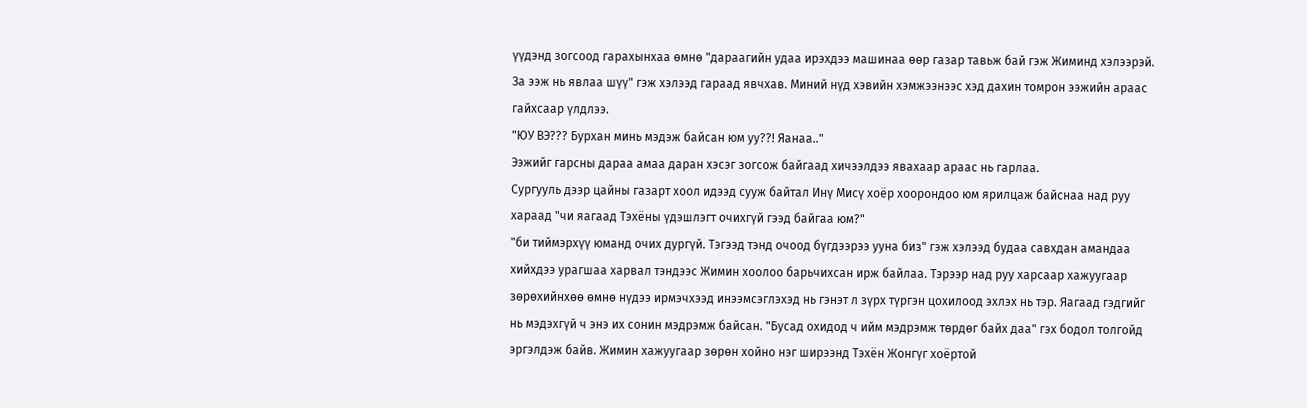үүдэнд зогсоод гарахынхаа өмнө "дараагийн удаа ирэхдээ машинаа өөр газар тавьж бай гэж Жиминд хэлээрэй. За ээж нь явлаа шүү" гэж хэлээд гараад явчхав. Миний нүд хэвийн хэмжээнээс хэд дахин томрон ээжийн араас гайхсаар үлдлээ.
"ЮУ ВЭ??? Бурхан минь мэдэж байсан юм уу??! Яанаа.."
Ээжийг гарсны дараа амаа даран хэсэг зогсож байгаад хичээлдээ явахаар араас нь гарлаа.
Сургууль дээр цайны газарт хоол идээд сууж байтал Инү Мисү хоёр хоорондоо юм ярилцаж байснаа над руу хараад "чи яагаад Тэхёны үдэшлэгт очихгүй гээд байгаа юм?"
"би тиймэрхүү юманд очих дургүй. Тэгээд тэнд очоод бүгдээрээ ууна биз" гэж хэлээд будаа савхдан амандаа хийхдээ урагшаа харвал тэндээс Жимин хоолоо барьчихсан ирж байлаа. Тэрээр над руу харсаар хажуугаар зөрөхийнхөө өмнө нүдээ ирмэчхээд инээмсэглэхэд нь гэнэт л зүрх түргэн цохилоод эхлэх нь тэр. Яагаад гэдгийг нь мэдэхгүй ч энэ их сонин мэдрэмж байсан. "Бусад охидод ч ийм мэдрэмж төрдөг байх даа" гэх бодол толгойд эргэлдэж байв. Жимин хажуугаар зөрөн хойно нэг ширээнд Тэхён Жонгүг хоёртой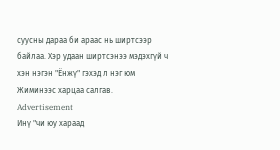суусны дараа би араас нь ширтсээр байлаа. Хэр удаан ширтсэнээ мэдэхгүй ч хэн нэгэн "Ёнжү" гэхэд л нэг юм Жиминээс харцаа салгав.
Advertisement
Инү "чи юу хараад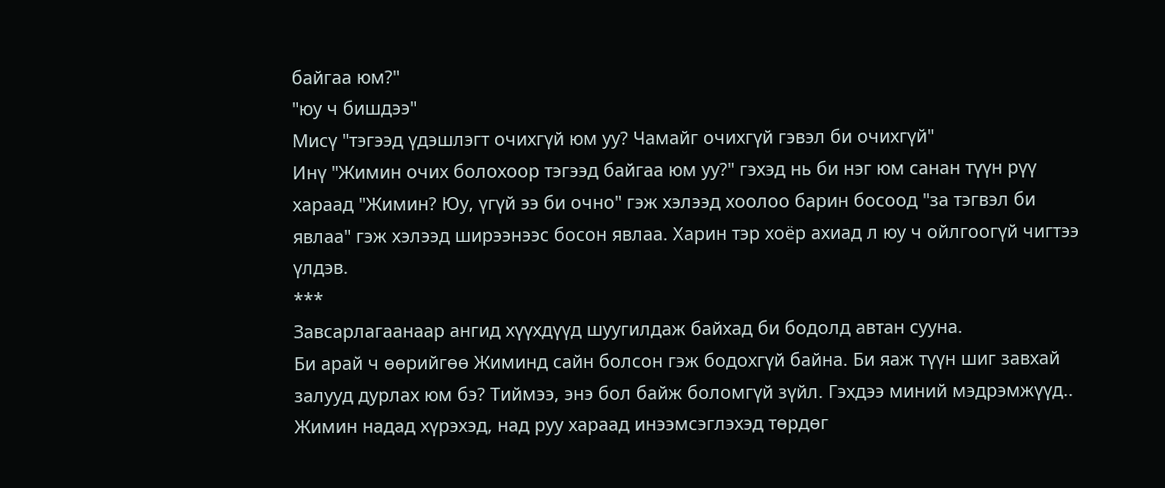байгаа юм?"
"юу ч бишдээ"
Мисү "тэгээд үдэшлэгт очихгүй юм уу? Чамайг очихгүй гэвэл би очихгүй"
Инү "Жимин очих болохоор тэгээд байгаа юм уу?" гэхэд нь би нэг юм санан түүн рүү хараад "Жимин? Юу, үгүй ээ би очно" гэж хэлээд хоолоо барин босоод "за тэгвэл би явлаа" гэж хэлээд ширээнээс босон явлаа. Харин тэр хоёр ахиад л юу ч ойлгоогүй чигтээ үлдэв.
***
Завсарлагаанаар ангид хүүхдүүд шуугилдаж байхад би бодолд автан сууна.
Би арай ч өөрийгөө Жиминд сайн болсон гэж бодохгүй байна. Би яаж түүн шиг завхай залууд дурлах юм бэ? Тиймээ, энэ бол байж боломгүй зүйл. Гэхдээ миний мэдрэмжүүд.. Жимин надад хүрэхэд, над руу хараад инээмсэглэхэд төрдөг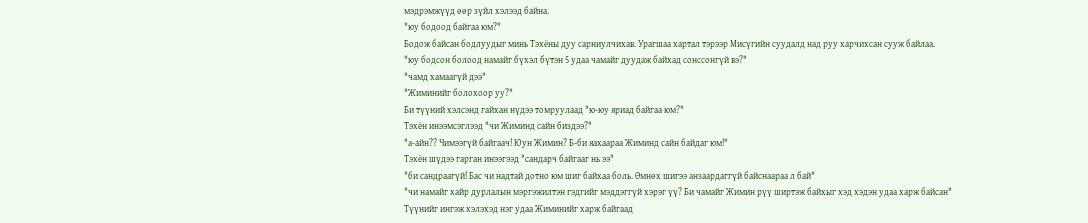мэдрэмжүүд өөр зүйл хэлээд байна.
"юу бодоод байгаа юм?"
Бодож байсан бодлуудыг минь Тэхёны дуу сарниулчихав. Урагшаа хартал тэрээр Мисүгийн суудалд над руу харчихсан сууж байлаа.
"юу бодсон болоод намайг бүхэл бүтэн 5 удаа чамайг дуудаж байхад сонссонгүй вэ?"
"чамд хамаагүй дээ"
"Жиминийг болохоор уу?"
Би түүний хэлсэнд гайхан нүдээ томруулаад "ю-юу яриад байгаа юм?"
Тэхён инээмсэглээд "чи Жиминд сайн биздээ?"
"а-айн?? Чимээгүй байгаач! Юун Жимин? Б-би яахаараа Жиминд сайн байдаг юм!"
Тэхён шүдээ гарган инээгээд "сандарч байгааг нь ээ"
"би сандраагүй! Бас чи надтай дотно юм шиг байхаа боль. Өмнөх шигээ анзаардаггүй байснаараа л бай"
"чи намайг хайр дурлалын мэргэжилтэн гэдгийг мэддэггүй хэрэг үү? Би чамайг Жимин рүү ширтэж байхыг хэд хэдэн удаа харж байсан"
Түүнийг ингэж хэлэхэд нэг удаа Жиминийг харж байгаад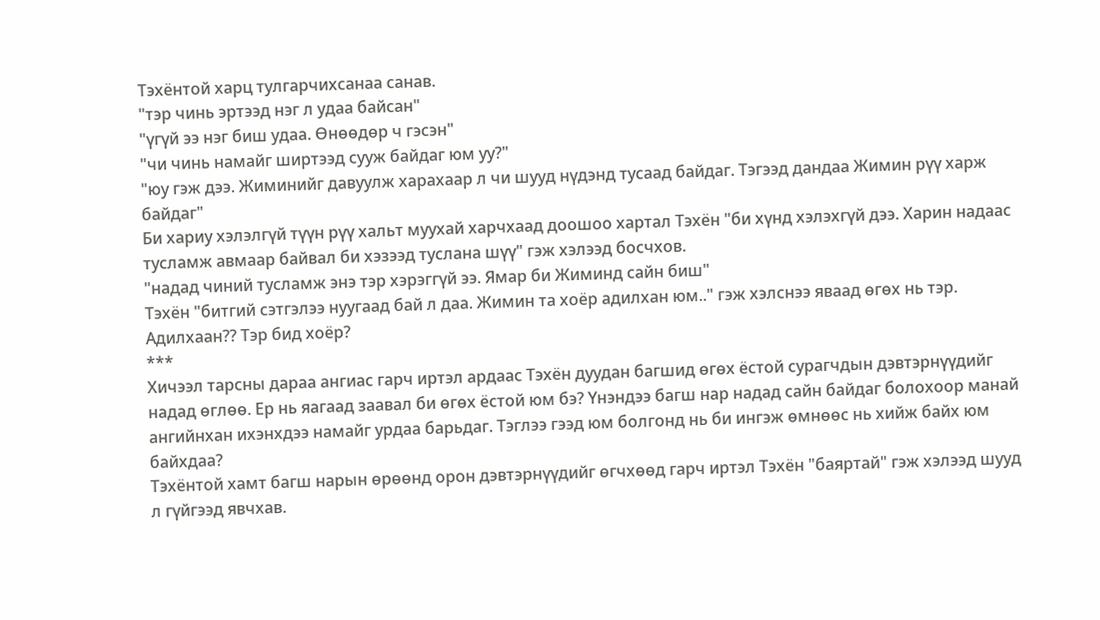Тэхёнтой харц тулгарчихсанаа санав.
"тэр чинь эртээд нэг л удаа байсан"
"үгүй ээ нэг биш удаа. Өнөөдөр ч гэсэн"
"чи чинь намайг ширтээд сууж байдаг юм уу?"
"юу гэж дээ. Жиминийг давуулж харахаар л чи шууд нүдэнд тусаад байдаг. Тэгээд дандаа Жимин рүү харж байдаг"
Би хариу хэлэлгүй түүн рүү хальт муухай харчхаад доошоо хартал Тэхён "би хүнд хэлэхгүй дээ. Харин надаас тусламж авмаар байвал би хэзээд туслана шүү" гэж хэлээд босчхов.
"надад чиний тусламж энэ тэр хэрэггүй ээ. Ямар би Жиминд сайн биш"
Тэхён "битгий сэтгэлээ нуугаад бай л даа. Жимин та хоёр адилхан юм.." гэж хэлснээ яваад өгөх нь тэр. Адилхаан?? Тэр бид хоёр?
***
Хичээл тарсны дараа ангиас гарч иртэл ардаас Тэхён дуудан багшид өгөх ёстой сурагчдын дэвтэрнүүдийг надад өглөө. Ер нь яагаад заавал би өгөх ёстой юм бэ? Үнэндээ багш нар надад сайн байдаг болохоор манай ангийнхан ихэнхдээ намайг урдаа барьдаг. Тэглээ гээд юм болгонд нь би ингэж өмнөөс нь хийж байх юм байхдаа?
Тэхёнтой хамт багш нарын өрөөнд орон дэвтэрнүүдийг өгчхөөд гарч иртэл Тэхён "баяртай" гэж хэлээд шууд л гүйгээд явчхав.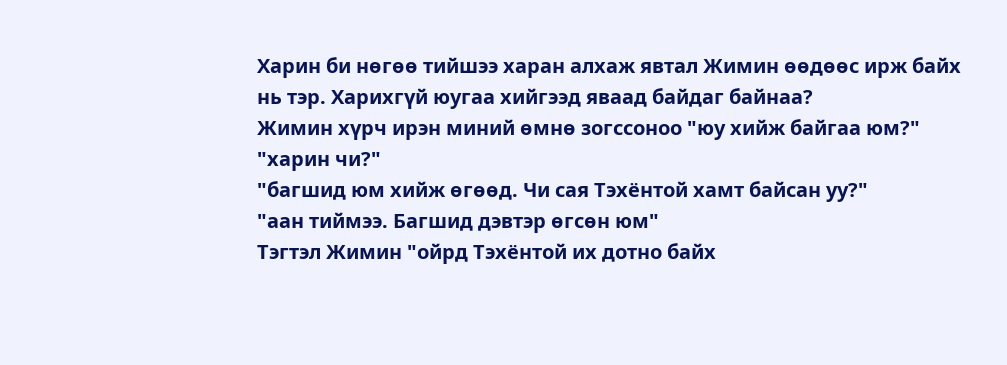Харин би нөгөө тийшээ харан алхаж явтал Жимин өөдөөс ирж байх нь тэр. Харихгүй юугаа хийгээд яваад байдаг байнаа?
Жимин хүрч ирэн миний өмнө зогссоноо "юу хийж байгаа юм?"
"харин чи?"
"багшид юм хийж өгөөд. Чи сая Тэхёнтой хамт байсан уу?"
"аан тиймээ. Багшид дэвтэр өгсөн юм"
Тэгтэл Жимин "ойрд Тэхёнтой их дотно байх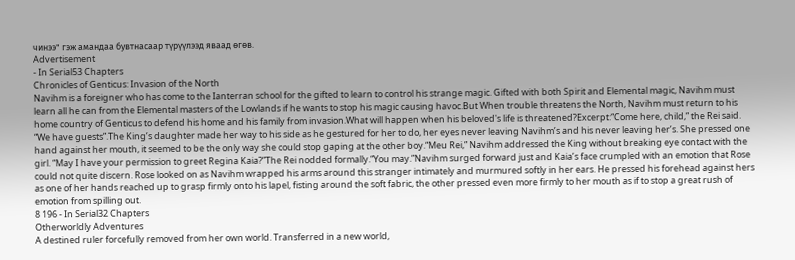чинээ" гэж амандаа бувтнасаар түрүүлээд яваад өгөв.
Advertisement
- In Serial53 Chapters
Chronicles of Genticus: Invasion of the North
Navihm is a foreigner who has come to the Ianterran school for the gifted to learn to control his strange magic. Gifted with both Spirit and Elemental magic, Navihm must learn all he can from the Elemental masters of the Lowlands if he wants to stop his magic causing havoc.But When trouble threatens the North, Navihm must return to his home country of Genticus to defend his home and his family from invasion.What will happen when his beloved's life is threatened?Excerpt:“Come here, child,” the Rei said. “We have guests”.The King’s daughter made her way to his side as he gestured for her to do, her eyes never leaving Navihm’s and his never leaving her’s. She pressed one hand against her mouth, it seemed to be the only way she could stop gaping at the other boy.“Meu Rei,” Navihm addressed the King without breaking eye contact with the girl. “May I have your permission to greet Regina Kaia?”The Rei nodded formally.“You may.”Navihm surged forward just and Kaia’s face crumpled with an emotion that Rose could not quite discern. Rose looked on as Navihm wrapped his arms around this stranger intimately and murmured softly in her ears. He pressed his forehead against hers as one of her hands reached up to grasp firmly onto his lapel, fisting around the soft fabric, the other pressed even more firmly to her mouth as if to stop a great rush of emotion from spilling out.
8 196 - In Serial32 Chapters
Otherworldly Adventures
A destined ruler forcefully removed from her own world. Transferred in a new world,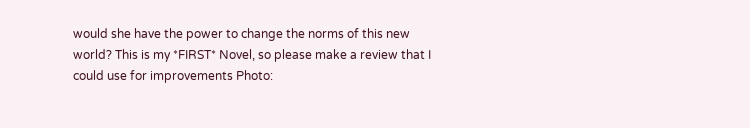would she have the power to change the norms of this new world? This is my *FIRST* Novel, so please make a review that I could use for improvements Photo: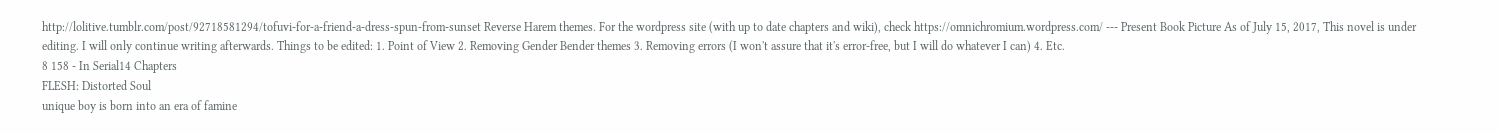http://lolitive.tumblr.com/post/92718581294/tofuvi-for-a-friend-a-dress-spun-from-sunset Reverse Harem themes. For the wordpress site (with up to date chapters and wiki), check https://omnichromium.wordpress.com/ --- Present Book Picture As of July 15, 2017, This novel is under editing. I will only continue writing afterwards. Things to be edited: 1. Point of View 2. Removing Gender Bender themes 3. Removing errors (I won't assure that it's error-free, but I will do whatever I can) 4. Etc.
8 158 - In Serial14 Chapters
FLESH: Distorted Soul
unique boy is born into an era of famine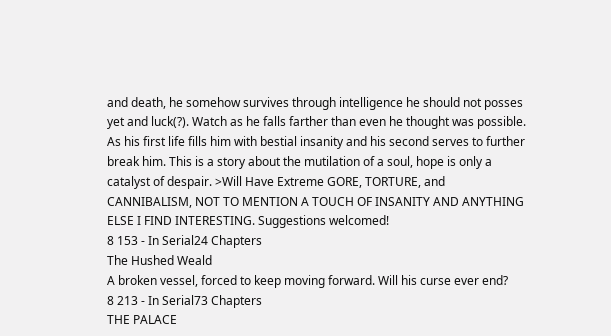and death, he somehow survives through intelligence he should not posses yet and luck(?). Watch as he falls farther than even he thought was possible. As his first life fills him with bestial insanity and his second serves to further break him. This is a story about the mutilation of a soul, hope is only a catalyst of despair. >Will Have Extreme GORE, TORTURE, and CANNIBALISM, NOT TO MENTION A TOUCH OF INSANITY AND ANYTHING ELSE I FIND INTERESTING. Suggestions welcomed!
8 153 - In Serial24 Chapters
The Hushed Weald
A broken vessel, forced to keep moving forward. Will his curse ever end?
8 213 - In Serial73 Chapters
THE PALACE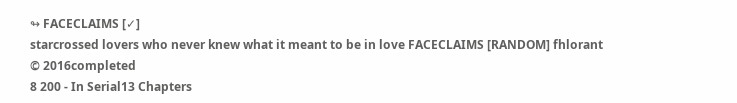↬ FACECLAIMS [✓]
starcrossed lovers who never knew what it meant to be in love FACECLAIMS [RANDOM] fhlorant © 2016completed
8 200 - In Serial13 Chapters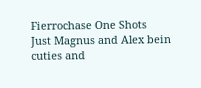Fierrochase One Shots
Just Magnus and Alex bein cuties and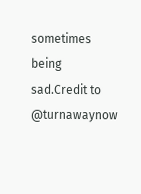sometimes being sad.Credit to @turnawaynow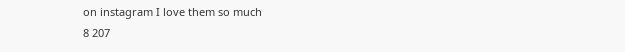on instagram I love them so much
8 207